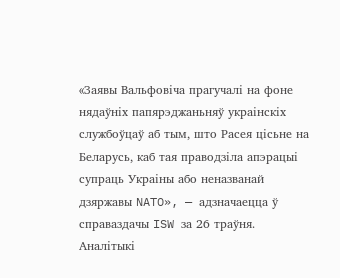«Заявы Вальфовіча прагучалі на фоне нядаўніх папярэджаньняў украінскіх службоўцаў аб тым, што Расея цісьне на Беларусь, каб тая праводзіла апэрацыі супраць Украіны або неназванай дзяржавы NATO», — адзначаецца ў справаздачы ISW за 26 траўня.
Аналітыкі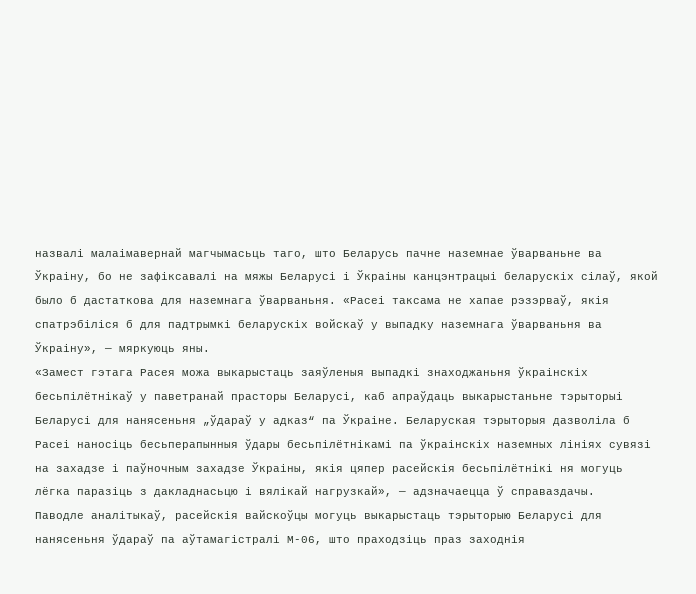назвалі малаімавернай магчымасьць таго, што Беларусь пачне наземнае ўварваньне ва Ўкраіну, бо не зафіксавалі на мяжы Беларусі і Ўкраіны канцэнтрацыі беларускіх сілаў, якой было б дастаткова для наземнага ўварваньня. «Расеі таксама не хапае рэзэрваў, якія спатрэбіліся б для падтрымкі беларускіх войскаў у выпадку наземнага ўварваньня ва Ўкраіну», — мяркуюць яны.
«Замест гэтага Расея можа выкарыстаць заяўленыя выпадкі знаходжаньня ўкраінскіх бесьпілётнікаў у паветранай прасторы Беларусі, каб апраўдаць выкарыстаньне тэрыторыі Беларусі для нанясеньня „ўдараў у адказ“ па Ўкраіне. Беларуская тэрыторыя дазволіла б Расеі наносіць бесьперапынныя ўдары бесьпілётнікамі па ўкраінскіх наземных лініях сувязі на захадзе і паўночным захадзе Ўкраіны, якія цяпер расейскія бесьпілётнікі ня могуць лёгка паразіць з дакладнасьцю і вялікай нагрузкай», — адзначаецца ў справаздачы.
Паводле аналітыкаў, расейскія вайскоўцы могуць выкарыстаць тэрыторыю Беларусі для нанясеньня ўдараў па аўтамагістралі М-06, што праходзіць праз заходнія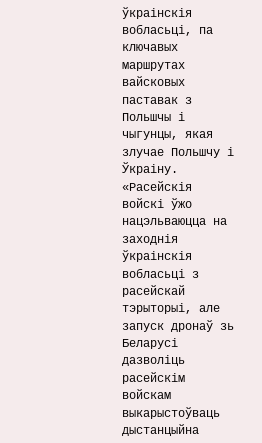ўкраінскія вобласьці, па ключавых маршрутах вайсковых паставак з Польшчы і чыгунцы, якая злучае Польшчу і Ўкраіну.
«Расейскія войскі ўжо нацэльваюцца на заходнія ўкраінскія вобласьці з расейскай тэрыторыі, але запуск дронаў зь Беларусі дазволіць расейскім войскам выкарыстоўваць дыстанцыйна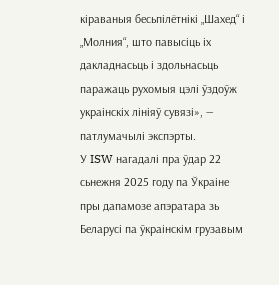кіраваныя бесьпілётнікі „Шахед“ і „Молния“, што павысіць іх дакладнасьць і здольнасьць паражаць рухомыя цэлі ўздоўж украінскіх лініяў сувязі», — патлумачылі экспэрты.
У ISW нагадалі пра ўдар 22 сьнежня 2025 году па Ўкраіне пры дапамозе апэратара зь Беларусі па ўкраінскім грузавым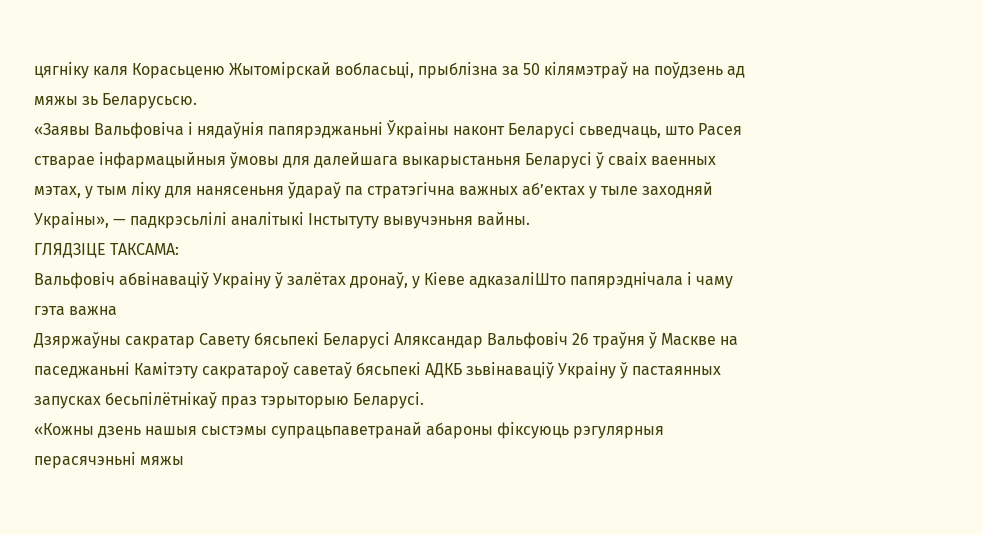цягніку каля Корасьценю Жытомірскай вобласьці, прыблізна за 50 кілямэтраў на поўдзень ад мяжы зь Беларусьсю.
«Заявы Вальфовіча і нядаўнія папярэджаньні Ўкраіны наконт Беларусі сьведчаць, што Расея стварае інфармацыйныя ўмовы для далейшага выкарыстаньня Беларусі ў сваіх ваенных мэтах, у тым ліку для нанясеньня ўдараў па стратэгічна важных аб’ектах у тыле заходняй Украіны», — падкрэсьлілі аналітыкі Інстытуту вывучэньня вайны.
ГЛЯДЗІЦЕ ТАКСАМА:
Вальфовіч абвінаваціў Украіну ў залётах дронаў, у Кіеве адказаліШто папярэднічала і чаму гэта важна
Дзяржаўны сакратар Савету бясьпекі Беларусі Аляксандар Вальфовіч 26 траўня ў Маскве на паседжаньні Камітэту сакратароў саветаў бясьпекі АДКБ зьвінаваціў Украіну ў пастаянных запусках бесьпілётнікаў праз тэрыторыю Беларусі.
«Кожны дзень нашыя сыстэмы супрацьпаветранай абароны фіксуюць рэгулярныя перасячэньні мяжы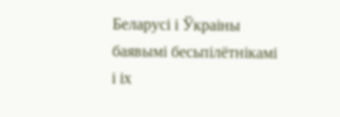Беларусі і Ўкраіны баявымі бесьпілётнікамі і іх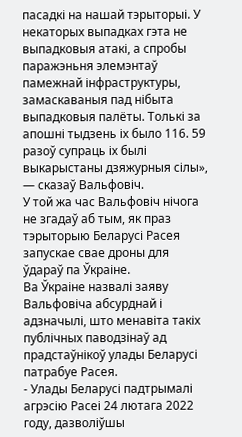пасадкі на нашай тэрыторыі. У некаторых выпадках гэта не выпадковыя атакі, а спробы паражэньня элемэнтаў памежнай інфраструктуры, замаскаваныя пад нібыта выпадковыя палёты. Толькі за апошні тыдзень іх было 116. 59 разоў супраць іх былі выкарыстаны дзяжурныя сілы», — сказаў Вальфовіч.
У той жа час Вальфовіч нічога не згадаў аб тым, як праз тэрыторыю Беларусі Расея запускае свае дроны для ўдараў па Ўкраіне.
Ва Ўкраіне назвалі заяву Вальфовіча абсурднай і адзначылі, што менавіта такіх публічных паводзінаў ад прадстаўнікоў улады Беларусі патрабуе Расея.
- Улады Беларусі падтрымалі агрэсію Расеі 24 лютага 2022 году, дазволіўшы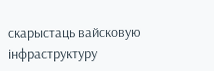скарыстаць вайсковую інфраструктуру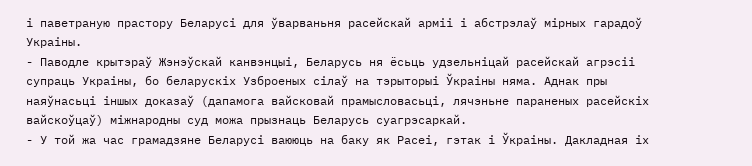і паветраную прастору Беларусі для ўварваньня расейскай арміі і абстрэлаў мірных гарадоў Украіны.
- Паводле крытэраў Жэнэўскай канвэнцыі, Беларусь ня ёсьць удзельніцай расейскай агрэсіі супраць Украіны, бо беларускіх Узброеных сілаў на тэрыторыі Ўкраіны няма. Аднак пры наяўнасьці іншых доказаў (дапамога вайсковай прамысловасьці, лячэньне параненых расейскіх вайскоўцаў) міжнародны суд можа прызнаць Беларусь суагрэсаркай.
- У той жа час грамадзяне Беларусі ваююць на баку як Расеі, гэтак і Ўкраіны. Дакладная іх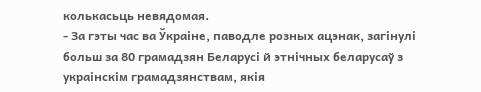колькасьць невядомая.
- За гэты час ва Ўкраіне, паводле розных ацэнак, загінулі больш за 80 грамадзян Беларусі й этнічных беларусаў з украінскім грамадзянствам, якія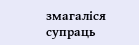змагаліся супраць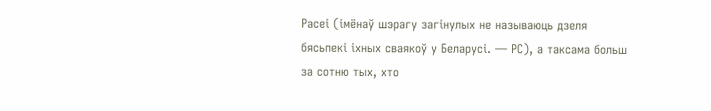Расеі (імёнаў шэрагу загінулых не называюць дзеля бясьпекі іхных сваякоў у Беларусі. — РС), а таксама больш за сотню тых, хто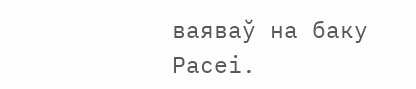ваяваў на баку Расеі.